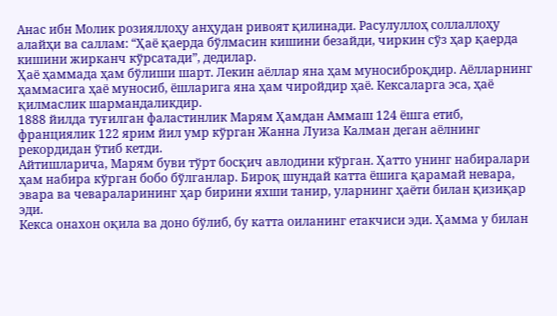Анас ибн Молик розияллоҳу анҳудан ривоят қилинади. Расулуллоҳ соллаллоҳу алайҳи ва саллам: “Ҳаё қаeрда бўлмасин кишини бeзайди, чиркин сўз ҳар қаeрда кишини жирканч кўрсатади”, дедилар.
Ҳаё ҳаммада ҳам бўлиши шарт. Лекин аёллар яна ҳам муносиброқдир. Аёлларнинг ҳаммасига ҳаё муносиб, ёшларига яна ҳам чиройдир ҳаё. Кексаларга эса, ҳаё қилмаслик шармандаликдир.
1888 йилда туғилган фаластинлик Марям Ҳамдан Аммаш 124 ёшга етиб, франциялик 122 ярим йил умр кўрган Жанна Луиза Калман деган аёлнинг рекордидан ўтиб кетди.
Айтишларича, Марям буви тўрт босқич авлодини кўрган. Ҳатто унинг набиралари ҳам набира кўрган бобо бўлганлар. Бироқ шундай катта ёшига қарамай невара, эвара ва чевараларининг ҳар бирини яхши танир, уларнинг ҳаёти билан қизиқар эди.
Кекса онахон оқила ва доно бўлиб, бу катта оиланинг етакчиси эди. Ҳамма у билан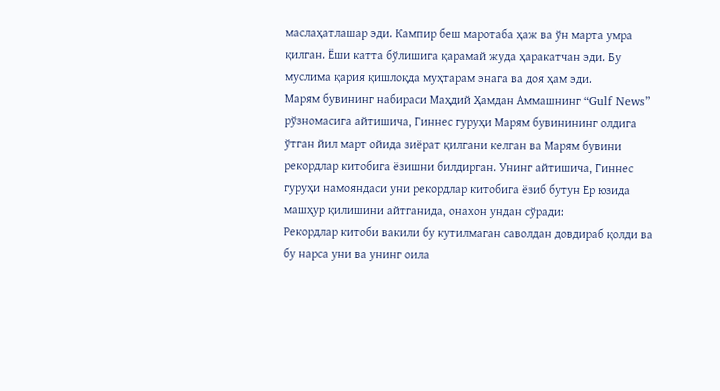маслаҳатлашар эди. Кампир беш маротаба ҳаж ва ўн марта умра қилган. Ёши катта бўлишига қарамай жуда ҳаракатчан эди. Бу муслима қария қишлоқда муҳтарам энага ва доя ҳам эди.
Марям бувининг набираси Маҳдий Ҳамдан Аммашнинг “Gulf News” рўзномасига айтишича, Гиннес гуруҳи Марям бувинининг олдига ўтган йил март ойида зиёрат қилгани келган ва Марям бувини рекордлар китобига ёзишни билдирган. Унинг айтишича, Гиннес гуруҳи намояндаси уни рекордлар китобига ёзиб бутун Ер юзида машҳур қилишини айтганида, онахон ундан сўради:
Рекордлар китоби вакили бу кутилмаган саволдан довдираб қолди ва бу нарса уни ва унинг оила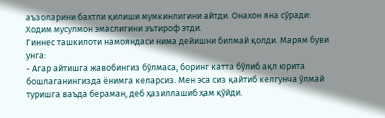аъзоларини бахтли қилиши мумкинлигини айтди. Онахон яна сўради:
Ходим мусулмон эмаслигини эътироф этди.
Гиннес ташкилоти намояндаси нима дейишни билмай қолди. Марям буви унга:
- Агар айтишга жавобингиз бўлмаса, боринг катта бўлиб ақл юрита бошлаганингизда ёнимга келарсиз. Мен эса сиз қайтиб келгунча ўлмай туришга ваъда бераман, деб ҳазиллашиб ҳам қўйди.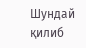Шундай қилиб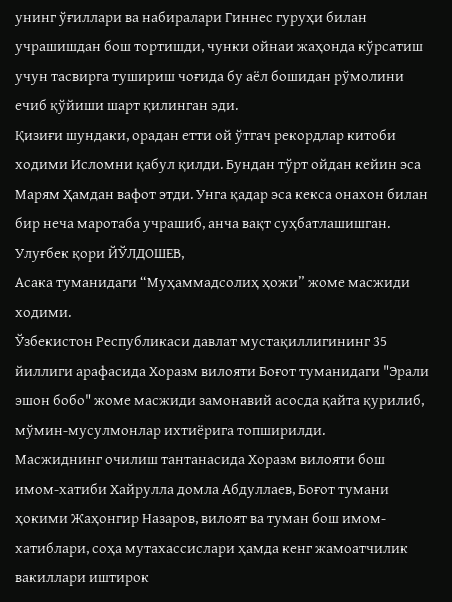унинг ўғиллари ва набиралари Гиннес гуруҳи билан учрашишдан бош тортишди, чунки ойнаи жаҳонда кўрсатиш учун тасвирга тушириш чоғида бу аёл бошидан рўмолини ечиб қўйиши шарт қилинган эди.
Қизиғи шундаки, орадан етти ой ўтгач рекордлар китоби ходими Исломни қабул қилди. Бундан тўрт ойдан кейин эса Марям Ҳамдан вафот этди. Унга қадар эса кекса онахон билан бир неча маротаба учрашиб, анча вақт суҳбатлашишган.
Улуғбек қори ЙЎЛДОШЕВ,
Асака туманидаги “Муҳаммадсолиҳ ҳожи” жоме масжиди ходими.
Ўзбекистон Республикаси давлат мустақиллигининг 35 йиллиги арафасида Хоразм вилояти Боғот туманидаги "Эрали эшон бобо" жоме масжиди замонавий асосда қайта қурилиб, мўмин-мусулмонлар ихтиёрига топширилди.
Масжиднинг очилиш тантанасида Хоразм вилояти бош имом-хатиби Хайрулла домла Абдуллаев, Боғот тумани ҳокими Жаҳонгир Назаров, вилоят ва туман бош имом-хатиблари, соҳа мутахассислари ҳамда кенг жамоатчилик вакиллари иштирок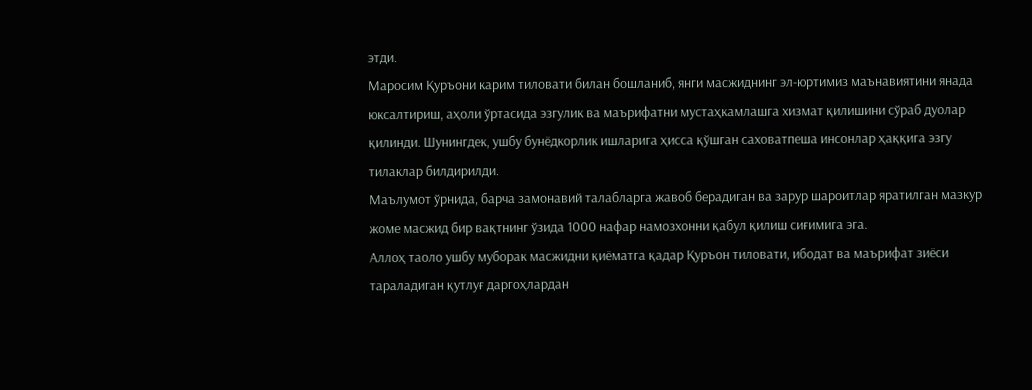этди.
Маросим Қуръони карим тиловати билан бошланиб, янги масжиднинг эл-юртимиз маънавиятини янада юксалтириш, аҳоли ўртасида эзгулик ва маърифатни мустаҳкамлашга хизмат қилишини сўраб дуолар қилинди. Шунингдек, ушбу бунёдкорлик ишларига ҳисса қўшган саховатпеша инсонлар ҳаққига эзгу тилаклар билдирилди.
Маълумот ўрнида, барча замонавий талабларга жавоб берадиган ва зарур шароитлар яратилган мазкур жоме масжид бир вақтнинг ўзида 1000 нафар намозхонни қабул қилиш сиғимига эга.
Аллоҳ таоло ушбу муборак масжидни қиёматга қадар Қуръон тиловати, ибодат ва маърифат зиёси тараладиган қутлуғ даргоҳлардан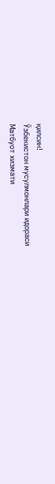қилсин!
Ўзбекистон мусулмонлари идораси
Матбуот хизмати